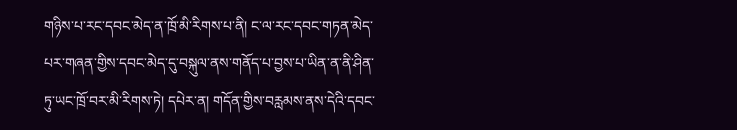གཉིས་པ་རང་དབང་མེད་ན་ཁྲོ་མི་རིགས་པ་ནི། ང་ལ་རང་དབང་གཏན་མེད་པར་གཞན་གྱིས་དབང་མེད་དུ་བསྐུལ་ནས་གནོད་པ་བྱས་པ་ཡིན་ན་ནི་ཤིན་ཏུ་ཡང་ཁྲོ་བར་མི་རིགས་ཏེ། དཔེར་ན། གདོན་གྱིས་བརླམས་ནས་དེའི་དབང་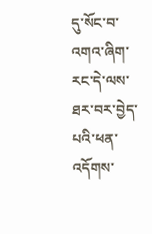དུ་སོང་བ་འགའ་ཞིག་རང་དེ་ལས་ཐར་བར་བྱེད་པའི་ཕན་འདོགས་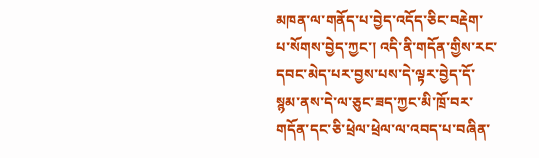མཁན་ལ་གནོད་པ་བྱེད་འདོད་ཅིང་བརྡེག་པ་སོགས་བྱེད་ཀྱང་། འདི་ནི་གདོན་གྱིས་རང་དབང་མེད་པར་བྱས་པས་དེ་ལྟར་བྱེད་དོ་སྙམ་ནས་དེ་ལ་ཅུང་ཟད་ཀྱང་མི་ཁྲོ་བར་གདོན་དང་ཅི་ཕྲེལ་ཕྲེལ་ལ་འབད་པ་བཞིན་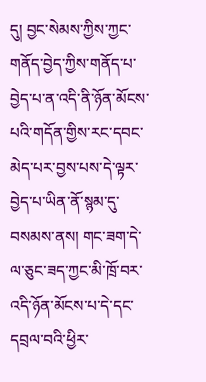དུ། བྱང་སེམས་ཀྱིས་ཀྱང་གནོད་བྱེད་ཀྱིས་གནོད་པ་བྱེད་པ་ན་འདི་ནི་ཉོན་མོངས་པའི་གདོན་གྱིས་རང་དབང་མེད་པར་བྱས་པས་དེ་ལྟར་བྱེད་པ་ཡིན་ནོ་སྙམ་དུ་བསམས་ནས། གང་ཟག་དེ་ལ་ཅུང་ཟད་ཀྱང་མི་ཁྲོ་བར་འདི་ཉོན་མོངས་པ་དེ་དང་དབྲལ་བའི་ཕྱིར་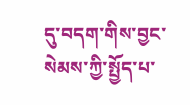དུ་བདག་གིས་བྱང་སེམས་ཀྱི་སྤྱོད་པ་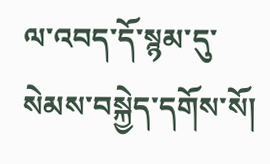ལ་འབད་དོ་སྙམ་དུ་སེམས་བསྐྱེད་དགོས་སོ།